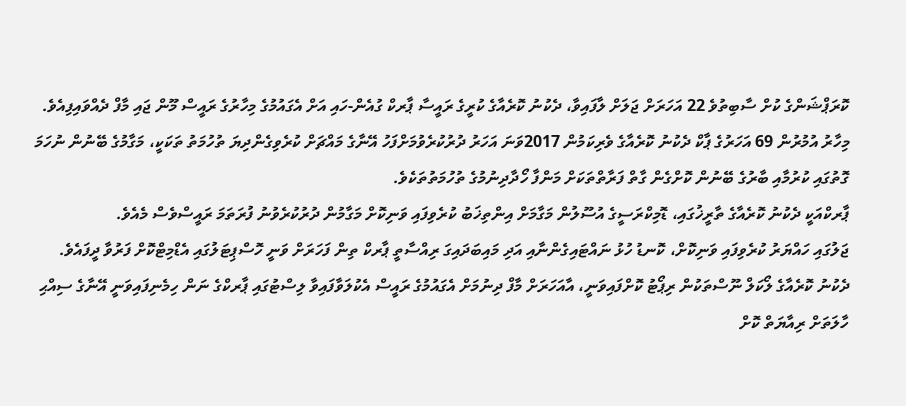ކޮރަޕްޝަންގެ ކުށް ސާބިތުވެ 22 އަހަރަށް ޖަލަށް ލާފައިވާ، ދެކުނު ކޮރެއާގެ ކުރީގެ ރައީސާ ޕާރކް ގުއެން-ހައި އަށް އެގައުމުގެ މިހާރުގެ ރައީސް މޫން ޖައި މާފް ދެއްވައިފިއެވެ.
މިހާރު އުމުރުން 69 އަހަރުގެ ޕާކް ދެކުނު ކޮރެއާގެ ވެރިކަމުން 2017ވަނަ އަހަރު ދުރުކުރެވުމަށްފަހު އޭނާގެ މައްޗަށް ކުރެވިގެންދިޔަ ތުހުމަތު ތަކަކީ، މަގާމުގެ ބޭނުން ނުހަމަ ގޮތުގައި ކުރުމާއި ބާރުގެ ބޭނުން ކޮށްގެން ގާތް ފަރާތްތަކަށް މަންފާ ހޯދާދިނުމުގެ ތުހުމަތުތަކެވެ.
ޕާރކްއަކީ ދެކުނު ކޮރެއާގެ ތާރީޚުގައި، ޑޮމިކްރަސީގެ އުސޫލުން މަގާމަށް އިންތިޚަބު ކުރެވިފައި ވަނިކޮށް މަގާމުން ދުރުކުރެވުނު ފުރަތަމަ ރައީސްވެސް މެއެވެ.
ޖަލުގައި ހައްޔަރު ކުރެވިފައި ވަނިކޮށް، ކޮނޑު ހުޅު ނައްޓައިގެންނާއި އަދި މައިބަދައިގަ ރިއްސާތީ ޕާރކް ތިން ފަހަރަށް ވަނީ ހޮސްޕިޓަލުގައި އެޑްމިޓްކޮށް ފަރުވާ ދީފައެވެ.
ދެކުނު ކޮރެއާގެ ލޯކަލް ނޫސްތަކުން ރިޕޯޓު ކޮށްފައިވަނީ، އާއަހަރަށް މާފް ދިނުމަށް އެގައުމުގެ ރައީސް އެކުލަވާފައިވާ ލިސްޓުގައި ޕާރކްގެ ނަން ހިމެނިފައިވަނީ އޭނާގެ ސިއްޙި ހާލަތަށް ރިއާޔަތް ކޮށް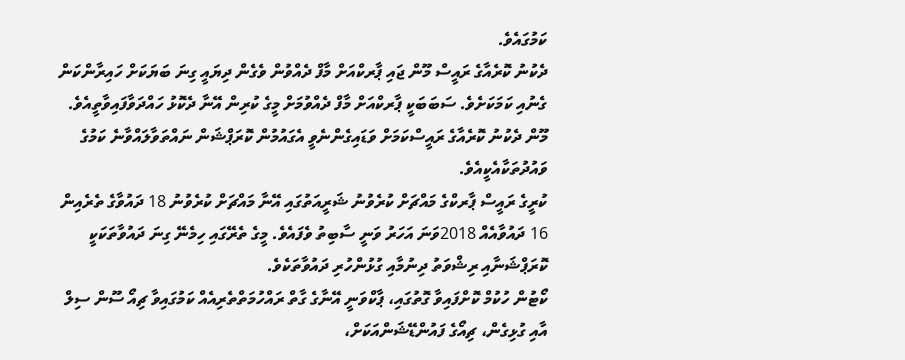ކަމުގައެވެ.
ދެކުނު ކޮރެއާގެ ރައީސް މޫން ޖައި ޕާރކްއަށް މާފް ދެއްވުން ވެގެން ދިޔައީ ގިނަ ބަޔަކަށް ހައިރާންކަން ގެނުއި ކަމަކަށެވެ. ސަބަބަކީ ޕާރކްއަށް މާފް ދެއްވުމަށް މީގެ ކުރިން އޭނާ ދެކޮޅު ހައްދަވާފައިވާތީއެވެ. މޫން ދެކުނު ކޮރެއާގެ ރައީސްކަމަށް ވަޑައިގެންނެވީ އެގައުމުން ކޮރަޕްޝަން ނައްތަވާލައްވާނެ ކަމުގެ ވައުދުތަކާއެކީއެވެ.
ކުރީގެ ރައީސް ޕާރކްގެ މައްޗަށް ކުރެވުނު ޝަރީއަތުގައި އޭނާ މައްޗަށް ކުރެވުނު 18 ދައުވާގެ ތެރެއިން 16 ދައުވާއެއް 2018ވަނަ އަހަރު ވަނީ ސާބިތު ވެފައެވެ. މީގެ ތެރޭގައި ހިމެނޭ ގިނަ ދައުވާތަކަކީ ކޮރަޕްޝަނާއި ރިޝްވަތު ދިނުމާއި ގުޅުންހުރި ދައުވާތަކެވެ.
ކޯޓުން ހުކުމް ކޮށްފައިވާ ގޮތުގައި، ޕާކްވަނީ އޭނާގެ ގާތް ރައްހުމަތްތެރިއެއް ކަމުގައިވާ ޗިއޯ ސޫން ސިލް އާއި ގުޅިގެން، ޗިއޯގެ ފައުންޑޭޝަންއަކަށް،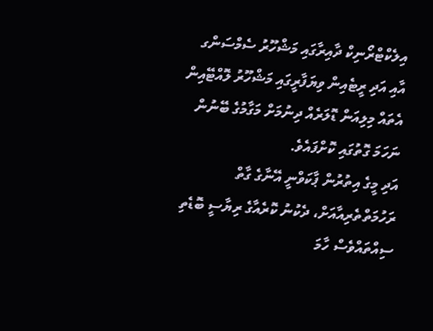އިލެކްޓްރޯނިކް ދާއިރާގައި މަޝްހޫރު ސެމްސަންގ އާއި އަދި ރީޓެއިން ވިޔަފާރީގައި މަޝްހޫރު ލޮއްޓޭއިން އެތައް މިލިއަން ޑޮލަރެއް ދިނުމަށް މަގާމުގެ ބޭނުން ނަހަމަ ގޮތުގައި ކޮށްފައެވެ.
އަދި މީގެ އިތުރުން ޕާކަވްނީ އޭނާގެ ގާތް ރަހުމަތްތެރިއާއަށް، ދެކުނު ކޮރެއާގެ ރިޔާސީ ބޮޑެތި ސިއްތައްވެސް ހާމަ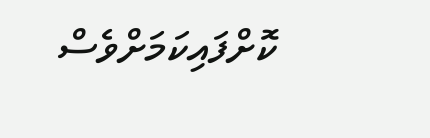ކޮށްފައިކަމަށްވެސް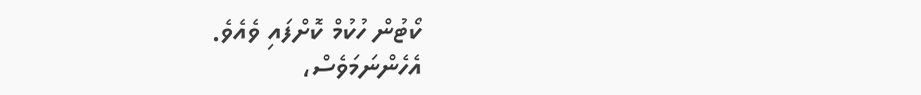ކޯޓުން ހުކުމް ކޮށްފައި ވެއެވެ.
އެހެންނަމަވެސް،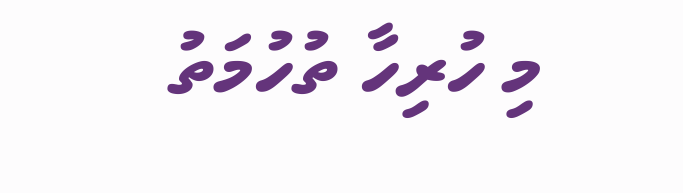މި ހުރިހާ ތުހުމަތު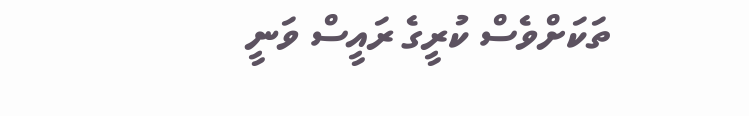ތަކަށްވެސް ކުރީގެ ރައީސް ވަނީ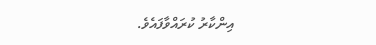އިންކާރު ކުރައްވާފައެވެ.